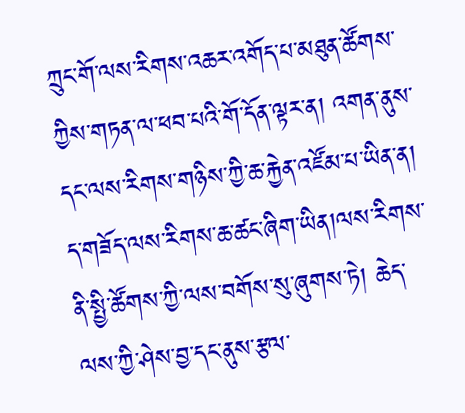ཀྲུང་གོ་ལས་རིགས་འཆར་འགོད་པ་མཐུན་ཚོགས་ཀྱིས་གཏན་ལ་ཕབ་པའི་གོ་དོན་ལྟར་ན། འགན་ནུས་དང་ལས་རིགས་གཉིས་ཀྱི་ཆ་རྐྱེན་འཛོམ་པ་ཡིན་ན། ད་གཟོད་ལས་རིགས་ཆ་ཚང་ཞིག་ཡིན།ལས་རིགས་ནི་སྤྱི་ཚོགས་ཀྱི་ལས་བགོས་སུ་ཞུགས་ཏེ། ཆེད་ལས་ཀྱི་ཤེས་བྱ་དང་ནུས་རྩལ་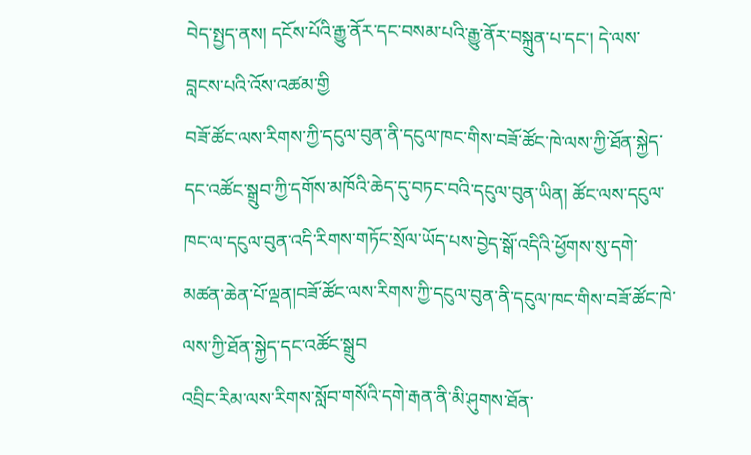བེད་སྤྱད་ནས། དངོས་པོའི་རྒྱུ་ནོར་དང་བསམ་པའི་རྒྱུ་ནོར་བསྐྲུན་པ་དང་། དེ་ལས་ བླངས་པའི་འོས་འཚམ་གྱི
བཟོ་ཚོང་ལས་རིགས་ཀྱི་དངུལ་བུན་ནི་དངུལ་ཁང་གིས་བཟོ་ཚོང་ཁེ་ལས་ཀྱི་ཐོན་སྐྱེད་དང་འཚོང་སྒྲུབ་ཀྱི་དགོས་མཁོའི་ཆེད་དུ་བཏང་བའི་དངུལ་བུན་ཡིན། ཚོང་ལས་དངུལ་ཁང་ལ་དངུལ་བུན་འདི་རིགས་གཏོང་སྲོལ་ཡོད་པས་བྱེད་སྒོ་འདིའི་ཕྱོགས་སུ་དགེ་མཚན་ཆེན་པོ་ལྡན།བཟོ་ཚོང་ལས་རིགས་ཀྱི་དངུལ་བུན་ནི་དངུལ་ཁང་གིས་བཟོ་ཚོང་ཁེ་ལས་ཀྱི་ཐོན་སྐྱེད་དང་འཚོང་སྒྲུབ
འབྲིང་རིམ་ལས་རིགས་སློབ་གསོའི་དགེ་རྒན་ནི་མི་ཤུགས་ཐོན་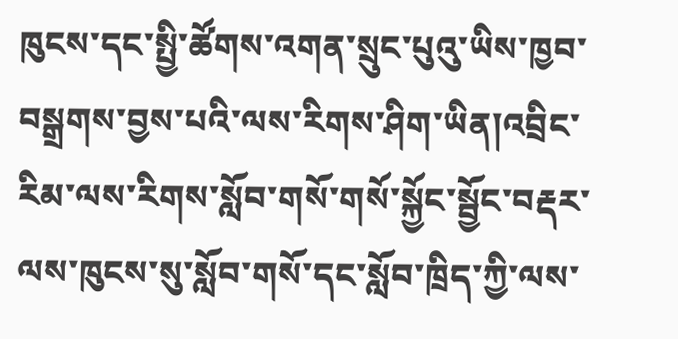ཁུངས་དང་སྤྱི་ཚོགས་འགན་སྲུང་པུའུ་ཡིས་ཁྱབ་བསྒྲགས་བྱས་པའི་ལས་རིགས་ཤིག་ཡིན།འབྲིང་རིམ་ལས་རིགས་སློབ་གསོ་གསོ་སྐྱོང་སྦྱོང་བརྡར་ལས་ཁུངས་སུ་སློབ་གསོ་དང་སློབ་ཁྲིད་ཀྱི་ལས་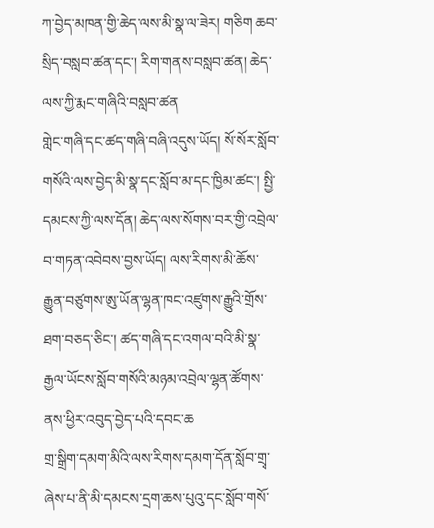ཀ་བྱེད་མཁན་གྱི་ཆེད་ལས་མི་སྣ་ལ་ཟེར། གཅིག ཆབ་སྲིད་བསླབ་ཚན་དང་། རིག་གནས་བསླབ་ཚན། ཆེད་ལས་ཀྱི་རྨང་གཞིའི་བསླབ་ཚན
གླེང་གཞི་དང་ཚད་གཞི་བཞི་འདུས་ཡོད། སོ་སོར་སློབ་གསོའི་ལས་བྱེད་མི་སྣ་དང་སློབ་མ་དང་ཁྱིམ་ཚང་། སྤྱི་དམངས་ཀྱི་ལས་དོན། ཆེད་ལས་སོགས་བར་གྱི་འབྲེལ་བ་གཏན་འབེབས་བྱས་ཡོད། ལས་རིགས་མི་ཆོས་རྒྱུན་བཙུགས་ཨུ་ཡོན་ལྷན་ཁང་འཛུགས་རྒྱུའི་གྲོས་ཐག་བཅད་ཅིང་། ཚད་གཞི་དང་འགལ་བའི་མི་སྣ་རྒྱལ་ཡོངས་སློབ་གསོའི་མཉམ་འབྲེལ་ལྷན་ཚོགས་ནས་ཕྱིར་འབུད་བྱེད་པའི་དབང་ཆ
གྲ་སྒྲིག་དམག་མིའི་ལས་རིགས་དམག་དོན་སློབ་གྲྭ་ཞེས་པ་ནི་མི་དམངས་དྲག་ཆས་པུའུ་དང་སློབ་གསོ་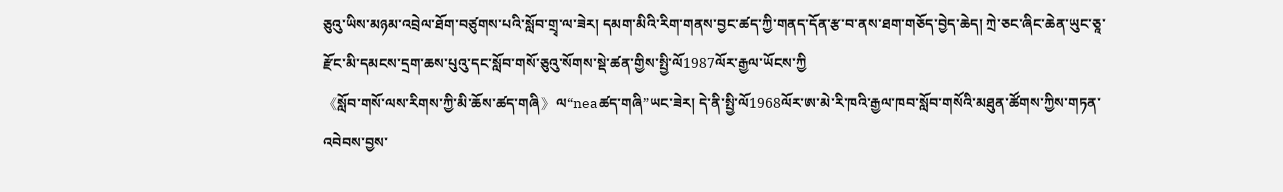ཅུའུ་ཡིས་མཉམ་འབྲེལ་ཐོག་བཙུགས་པའི་སློབ་གྲྭ་ལ་ཟེར། དམག་མིའི་རིག་གནས་བྱང་ཚད་ཀྱི་གནད་དོན་རྩ་བ་ནས་ཐག་གཅོད་བྱེད་ཆེད། ཀྲེ་ཅང་ཞིང་ཆེན་ཡུང་ཅཱ་རྫོང་མི་དམངས་དྲག་ཆས་པུའུ་དང་སློབ་གསོ་ཅུའུ་སོགས་སྡེ་ཚན་གྱིས་སྤྱི་ལོ1987ལོར་རྒྱལ་ཡོངས་ཀྱི
《སློབ་གསོ་ལས་རིགས་ཀྱི་མི་ཆོས་ཚད་གཞི》ལ“neaཚད་གཞི”ཡང་ཟེར། དེ་ནི་སྤྱི་ལོ1968ལོར་ཨ་མེ་རི་ཁའི་རྒྱལ་ཁབ་སློབ་གསོའི་མཐུན་ཚོགས་ཀྱིས་གཏན་འབེབས་བྱས་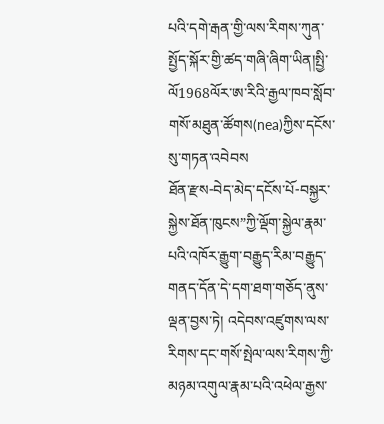པའི་དགེ་རྒན་གྱི་ལས་རིགས་ཀུན་སྤྱོད་སྐོར་གྱི་ཚད་གཞི་ཞིག་ཡིན།སྤྱི་ལོ1968ལོར་ཨ་རིའི་རྒྱལ་ཁབ་སློབ་གསོ་མཐུན་ཚོགས(nea)ཀྱིས་དངོས་སུ་གཏན་འབེབས
ཐོན་རྫས-བེད་མེད་དངོས་པོ-བསྐྱར་སྐྱེས་ཐོན་ཁུངས”ཀྱི་ལྡོག་སྐྱེལ་རྣམ་པའི་འཁོར་རྒྱུག་བརྒྱུད་རིམ་བརྒྱུད་གནད་དོན་དེ་དག་ཐག་གཅོད་ནུས་ལྡན་བྱས་ཏེ། འདེབས་འཛུགས་ལས་རིགས་དང་གསོ་སྤེལ་ལས་རིགས་ཀྱི་མཉམ་འགུལ་རྣམ་པའི་འཕེལ་རྒྱས་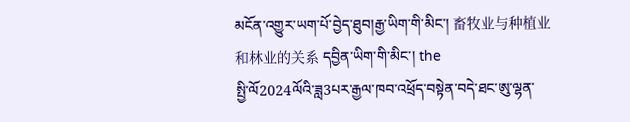མངོན་འགྱུར་ཡག་པོ་བྱེད་ཐུབ།རྒྱ་ཡིག་གི་མིང་། 畜牧业与种植业和林业的关系 དབྱིན་ཡིག་གི་མིང་། the
སྤྱི་ལོ2024ལོའི་ཟླ3པར་རྒྱལ་ཁབ་འཕྲོད་བསྟེན་བདེ་ཐང་ཨུ་ལྷན་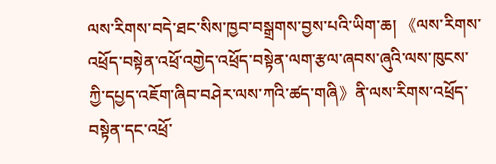ལས་རིགས་བདེ་ཐང་སིས་ཁྱབ་བསྒྲགས་བྱས་པའི་ཡིག་ཆ། 《ལས་རིགས་འཕྲོད་བསྟེན་འཕྲོ་འགྱེད་འཕྲོད་བསྟེན་ལག་རྩལ་ཞབས་ཞུའི་ལས་ཁུངས་ཀྱི་དཔྱད་འཇོག་ཞིབ་བཤེར་ལས་ཀའི་ཚད་གཞི》ནི་ལས་རིགས་འཕྲོད་བསྟེན་དང་འཕྲོ་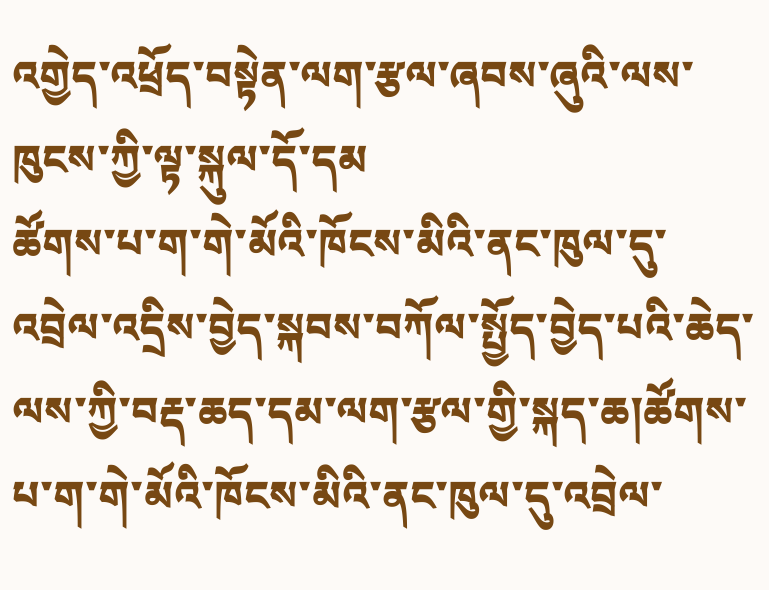འགྱེད་འཕྲོད་བསྟེན་ལག་རྩལ་ཞབས་ཞུའི་ལས་ཁུངས་ཀྱི་ལྟ་སྐུལ་དོ་དམ
ཚོགས་པ་ག་གེ་མོའི་ཁོངས་མིའི་ནང་ཁུལ་དུ་འབྲེལ་འདྲིས་བྱེད་སྐབས་བཀོལ་སྤྱོད་བྱེད་པའི་ཆེད་ལས་ཀྱི་བརྡ་ཆད་དམ་ལག་རྩལ་གྱི་སྐད་ཆ།ཚོགས་པ་ག་གེ་མོའི་ཁོངས་མིའི་ནང་ཁུལ་དུ་འབྲེལ་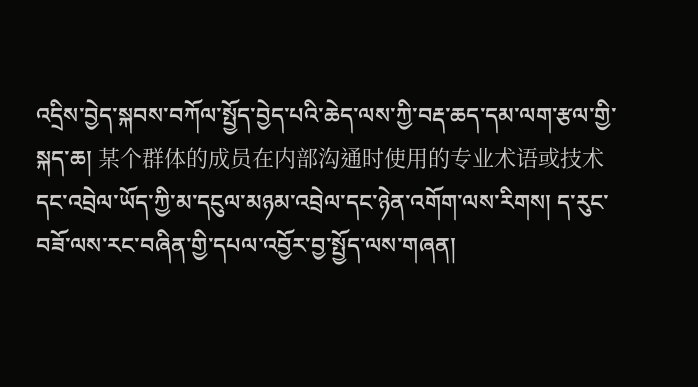འདྲིས་བྱེད་སྐབས་བཀོལ་སྤྱོད་བྱེད་པའི་ཆེད་ལས་ཀྱི་བརྡ་ཆད་དམ་ལག་རྩལ་གྱི་སྐད་ཆ། 某个群体的成员在内部沟通时使用的专业术语或技术
དང་འབྲེལ་ཡོད་ཀྱི་མ་དངུལ་མཉམ་འབྲེལ་དང་ཉེན་འགོག་ལས་རིགས། ད་རུང་བཟོ་ལས་རང་བཞིན་གྱི་དཔལ་འབྱོར་བྱ་སྤྱོད་ལས་གཞན།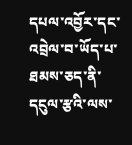དཔལ་འབྱོར་དང་འབྲེལ་བ་ཡོད་པ་ཐམས་ཅད་ནི་དངུལ་རྩའི་ལས་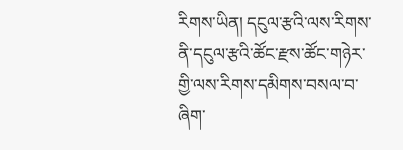རིགས་ཡིན། དངུལ་རྩའི་ལས་རིགས་ནི་དངུལ་རྩའི་ཚོང་རྫས་ཚོང་གཉེར་གྱི་ལས་རིགས་དམིགས་བསལ་བ་ཞིག་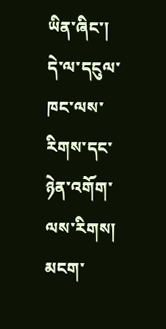ཡིན་ཞིང་། དེ་ལ་དངུལ་ཁང་ལས་རིགས་དང་ཉེན་འགོག་ལས་རིགས། མངག་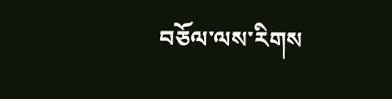བཅོལ་ལས་རིགས